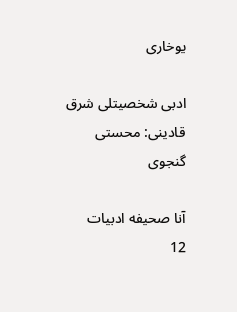یوخاری

ادبی شخصیتلی شرق قادینی: محستی گنجوی

آنا صحیفه ادبیات
12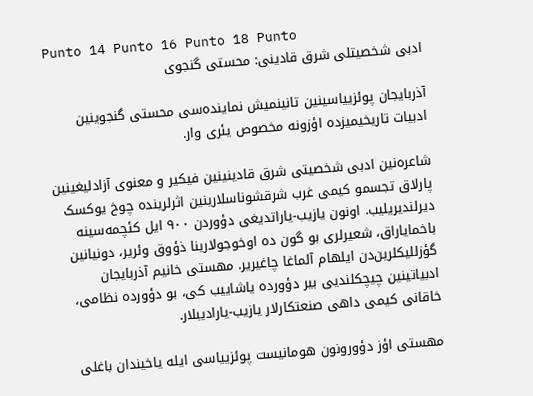Punto 14 Punto 16 Punto 18 Punto
ادبی شخصیتلی شرق قادینی: محستی گنجوی

آذربایجان پوئزییاسینین تانینمیش نماینده‌سی محستی گنجوینین ادبیات تاریخیمیزده اؤزونه مخصوص یئری وار.

شاعره‌نین ادبی شخصیتی شرق قادینینین فیکیر و معنوی آزادلیغینین پارلاق تجسمو کیمی غرب شرقشوناسلارینین اثرلرینده چوخ یوکسک دیرلندیریلیب. اونون یازیب-یاراتدیغی دؤوردن ۹۰۰ ایل کئچمه‌سینه باخمایاراق، شعیرلری بو گون ده اوخوجولارینا ذؤوق وئریر، دونیانین گؤزللیکلرین‌دن ایلهام آلماغا چاغیریر. مهستی خانیم آذربایجان ادبیاتینین چیچکلندیی بیر دؤورده یاشاییب کی، بو دؤورده نظامی، خاقانی کیمی داهی صنعتکارلار یازیب-یارادیبلار.

مهستی اؤز دؤورونون هومانیست پوئزییاسی ایله یاخیندان باغلی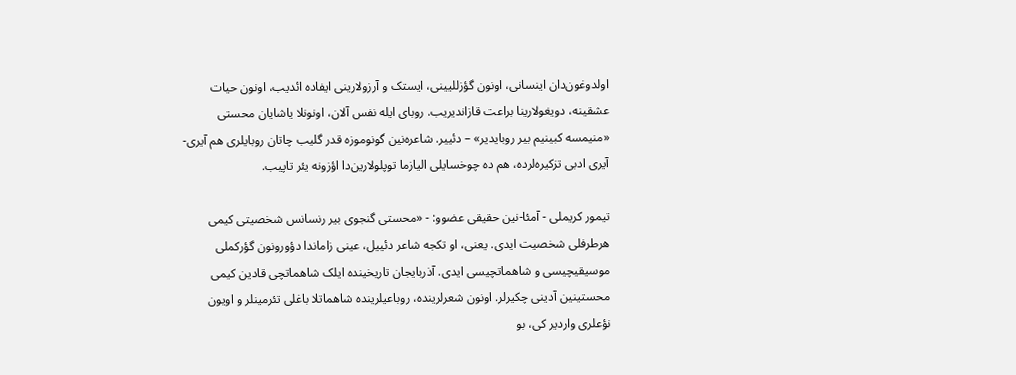اولدوغون‌دان اینسانی، اونون گؤزللیینی، ایستک و آرزولارینی ایفاده ائدیب، اونون حیات عشقینه، دویغولارینا براعت قازاندیریب. روبای ایله نفس آلان، اونونلا یاشایان محستی «منیمسه کبینیم بیر روبایدیر» – دئییر. شاعره‌نین گونوموزه قدر گلیب چاتان روبایلری هم آیری-آیری ادبی تزکیره‌لرده، هم ده چوخسایلی الیازما توپلولارین‌دا اؤزونه یئر تاپیب.

تیمور کریملی - آمئا-نین حقیقی عضوو: - «محستی گنجوی بیر رنسانس شخصیتی کیمی هرطرفلی شخصیت ایدی. یعنی، او تکجه شاعر دئییل، عینی زاماندا دؤورونون گؤرکملی موسیقیچیسی و شاهماتچیسی ایدی. آذربایجان تاریخینده ایلک شاهماتچی قادین کیمی محستینین آدینی چکیرلر. اونون شعرلرینده، روباعیلرینده شاهماتلا باغلی تئرمینلر و اویون نؤعلری واردیر کی، بو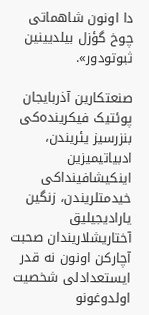دا اونون شاهماتی چوخ گؤزل بیلدیینین ثبوتودور».

صنعتکارین آذربایجان پوئتیک فیکرینده‌کی بنزرسیز یئریندن، ادبیاتیمیزین اینکیشافینداکی خیدمتلریندن، زنگین یارادیجیلیق آختاریشلاریندان صحبت آچارکن اونون نه قدر ایستعدادلی شخصیت اولدوغونو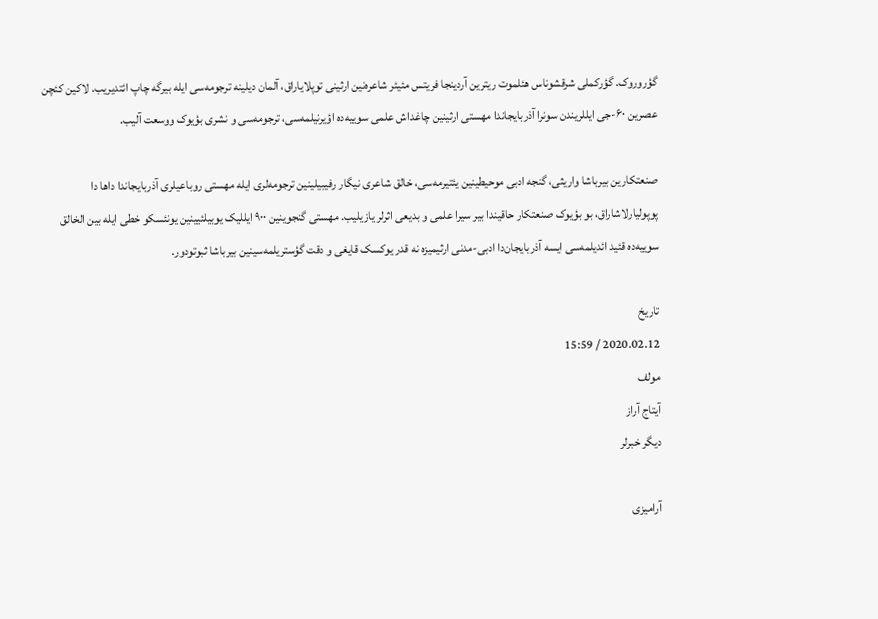گؤروروک. گؤرکملی شرقشوناس هئلموت ریترین آردینجا فریتس مئیئر شاعره‌نین ارثینی توپلایاراق، آلمان دیلینه ترجومه‌سی ایله بیرگه چاپ ائتدیریب. لاکین کئچن عصرین ۶۰-جی ایللریندن سونرا آذربایجاندا مهستی ارثینین چاغداش علمی سوییه‌ده اؤیرنیلمه‌سی، ترجومه‌سی و نشری بؤیوک ووسعت آلیب.

صنعتکارین بیرباشا واریثی، گنجه ادبی موحیطینین یئتیرمه‌سی، خالق شاعری نیگار رفیبیلینین ترجومه‌لری ایله مهستی روباعیلری آذربایجاندا داها دا پوپولیارلاشاراق، بو بؤیوک صنعتکار حاقیندا بیر سیرا علمی و بدیعی اثرلر یازیلیب. مهستی گنجوینین ۹۰۰ ایللیک یوبیلئیینین یونئسکو خطی ایله بین الخالق سوییه‌ده قئید ائدیلمه‌سی ایسه آذربایجان‌دا ادبی-مدنی ارثیمیزه نه قدر یوکسک قایغی و دقت گؤستریلمه‌سینین بیرباشا ثبوتودور.

تاریخ
2020.02.12 / 15:59
مولف
آیتاج آراز
دیگر خبرلر

آرامیزی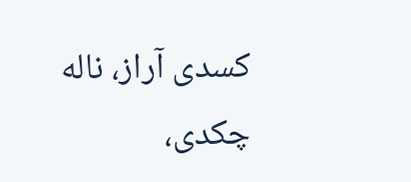کسدی آراز، ناله چکدی،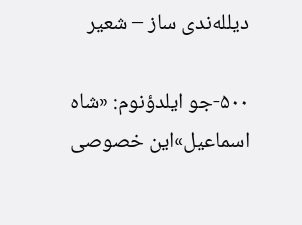دیلله‌ندی ساز – شعیر

۵۰۰-جو ایلدؤنوم: «شاه اسماعیل»این خصوصی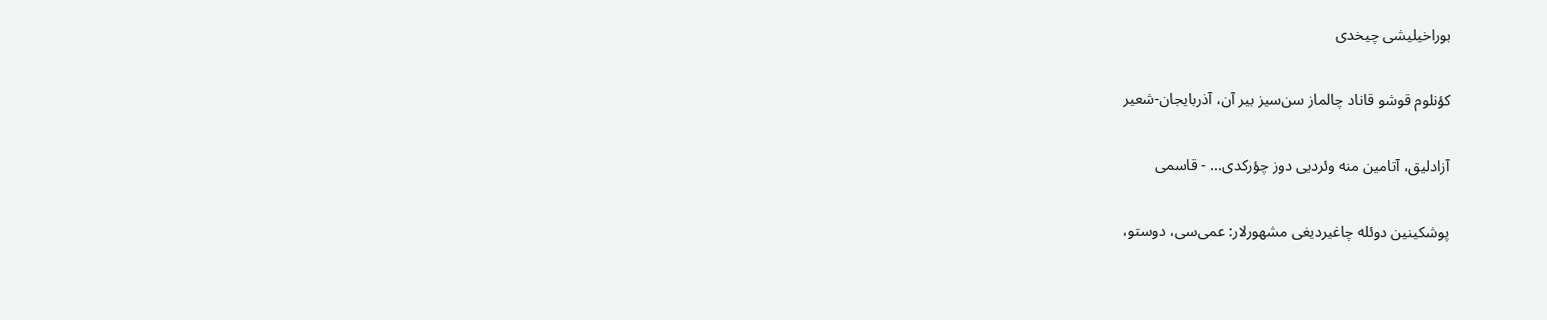بوراخیلیشی چیخدی

کؤنلوم قوشو قاناد چالماز سن‌سیز بیر آن، آذربایجان-شعیر

آزادلیق، آتامین منه وئردیی دوز چؤرکدی... - قاسمی

پوشکینین دوئله چاغیردیغی مشهورلار: عمی‌سی، دوستو،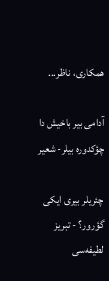همکاری، ناظر...

آدامی بیر باخیش دا چؤکدوره بیلر- شعیر

چئریلر بیری ایکی گؤرور؟ - تبریز لطیفه‌سی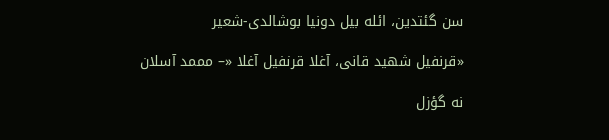سن گئتدین، ائله بیل دونیا بوشالدی-شعیر

«قرنفیل شهید قانی، آغلا قرنفیل آغلا «– مممد آسلان

نه گؤزل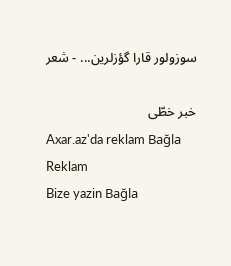سوزولور قارا گؤزلرین... - شعر

خبر خطّی
Axar.az'da reklam Bağla
Reklam
Bize yazin Bağla